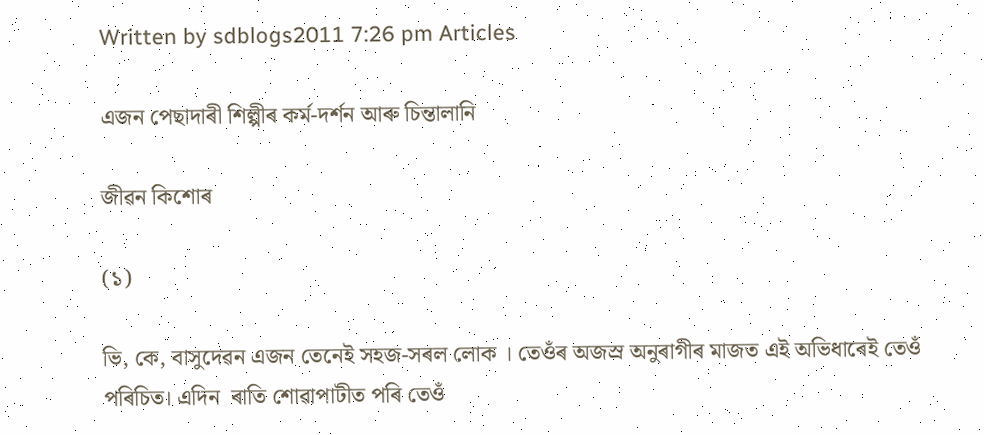Written by sdblogs2011 7:26 pm Articles

এজন পেছাদাৰী শিল্পীৰ কৰ্ম-দৰ্শন আৰু চিন্তালানি

জীৱন কিশোৰ

(১)

ভি, কে, বাসুদেৱন এজন তেনেই সহজ-সৰল লোক । তেওঁৰ অজস্ৰ অনুৰাগীৰ মাজত এই অভিধাৰেই তেওঁ পৰিচিত। এদিন  ৰাতি শোৱাপাটীত পৰি তেওঁ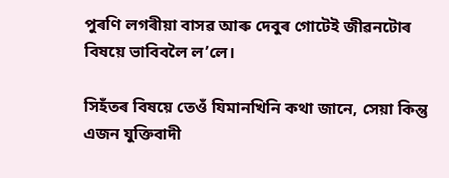পুৰণি লগৰীয়া বাসৱ আৰু দেবুৰ গোটেই জীৱনটোৰ বিষয়ে ভাবিবলৈ ল’লে।

সিহঁতৰ বিষয়ে তেওঁ যিমানখিনি কথা জানে, সেয়া কিন্তু এজন যুক্তিবাদী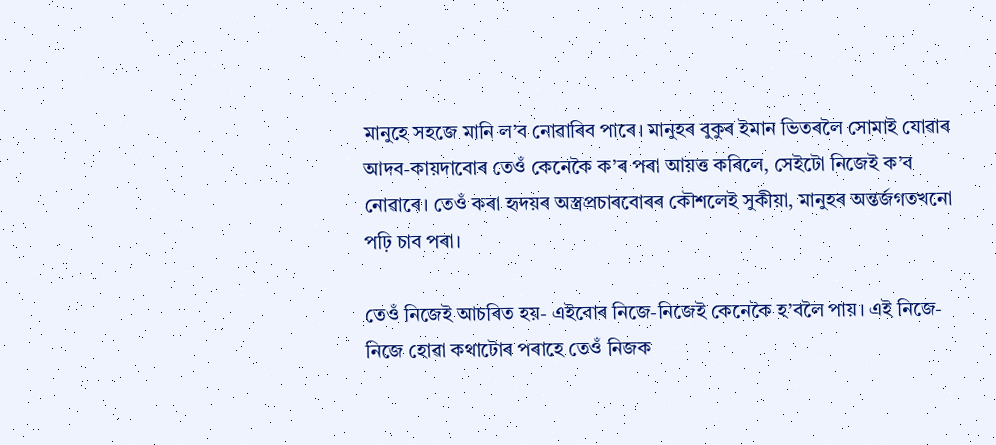মানুহে সহজে মানি ল’ব নোৱাৰিব পাৰে। মানুহৰ বুকুৰ ইমান ভিতৰলৈ সোমাই যোৱাৰ আদব-কায়দাবোৰ তেওঁ কেনেকৈ ক’ৰ পৰা আয়ত্ত কৰিলে, সেইটো নিজেই ক’ব নোৱাৰে। তেওঁ কৰা হৃদয়ৰ অস্ত্ৰপ্ৰচাৰবোৰৰ কৌশলেই সুকীয়া, মানুহৰ অন্তৰ্জগতখনো পঢ়ি চাব পৰা।

তেওঁ নিজেই আচৰিত হয়- এইবোৰ নিজে-নিজেই কেনেকৈ হ’বলৈ পায়। এই নিজে-নিজে হোৱা কথাটোৰ পৰাহে তেওঁ নিজক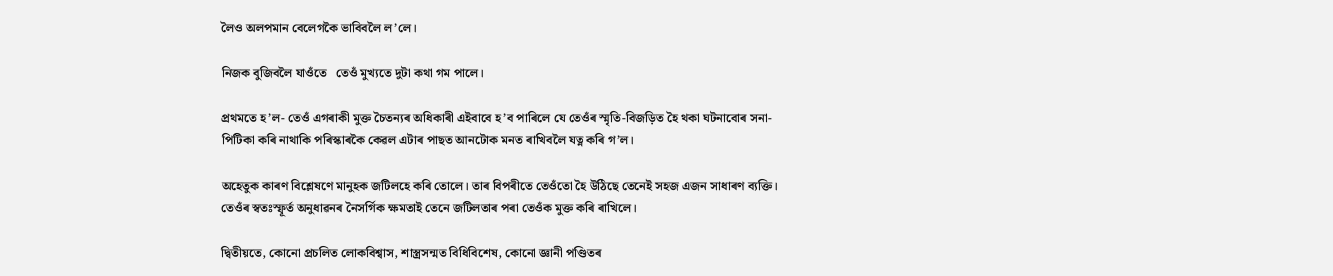লৈও অলপমান বেলেগকৈ ভাবিবলৈ ল’লে।

নিজক বুজিবলৈ যাওঁতে   তেওঁ মুখ্যতে দুটা কথা গম পালে।

প্ৰথমতে হ’ল- তেওঁ এগৰাকী মুক্ত চৈতন্যৰ অধিকাৰী এইবাবে হ’ব পাৰিলে যে তেওঁৰ স্মৃতি-বিজড়িত হৈ থকা ঘটনাবোৰ সনা-পিটিকা কৰি নাথাকি পৰিস্কাৰকৈ কেৱল এটাৰ পাছত আনটোক মনত ৰাখিবলৈ যত্ন কৰি গ’ল।

অহেতুক কাৰণ বিশ্লেষণে মানুহক জটিলহে কৰি তোলে। তাৰ বিপৰীতে তেওঁতো হৈ উঠিছে তেনেই সহজ এজন সাধাৰণ ব্যক্তি। তেওঁৰ স্বতঃস্ফূৰ্ত অনুধাৱনৰ নৈসৰ্গিক ক্ষমতাই তেনে জটিলতাৰ পৰা তেওঁক মুক্ত কৰি ৰাখিলে।

দ্বিতীয়তে, কোনো প্ৰচলিত লোকবিশ্বাস, শাস্ত্ৰসন্মত বিধিবিশেষ, কোনো জ্ঞানী পণ্ডিতৰ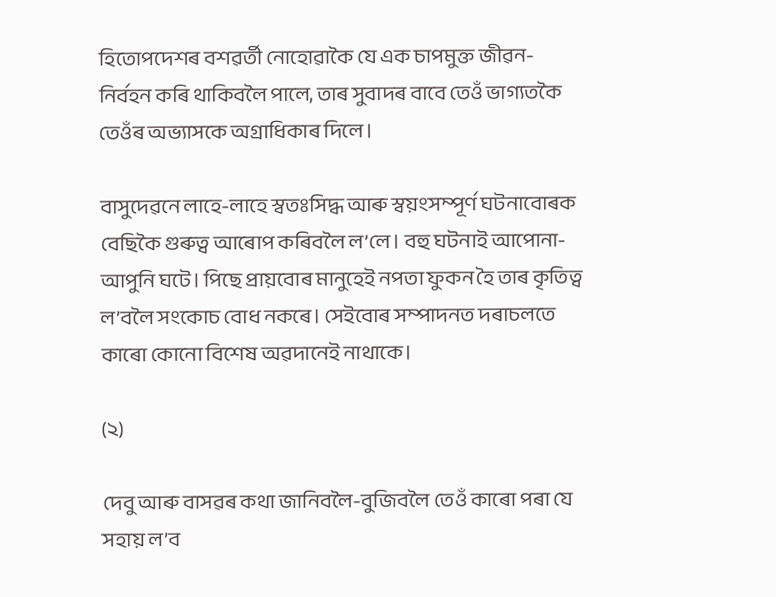হিতোপদেশৰ বশৱৰ্তী নোহোৱাকৈ যে এক চাপমুক্ত জীৱন-নিৰ্বহন কৰি থাকিবলৈ পালে, তাৰ সুবাদৰ বাবে তেওঁ ভাগ্যতকৈ তেওঁৰ অভ্যাসকে অগ্ৰাধিকাৰ দিলে।

বাসুদেৱনে লাহে-লাহে স্বতঃসিদ্ধ আৰু স্বয়ংসম্পূৰ্ণ ঘটনাবোৰক বেছিকৈ গুৰুত্ব আৰোপ কৰিবলৈ ল’লে। বহু ঘটনাই আপোনা-আপুনি ঘটে। পিছে প্ৰায়বোৰ মানুহেই নপতা ফুকন হৈ তাৰ কৃতিত্ব ল’বলৈ সংকোচ বোধ নকৰে। সেইবোৰ সম্পাদনত দৰাচলতে কাৰো কোনো বিশেষ অৱদানেই নাথাকে।

(২)

দেবু আৰু বাসৱৰ কথা জানিবলৈ-বুজিবলৈ তেওঁ কাৰো পৰা যে সহায় ল’ব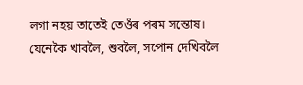লগা নহয় তাতেই তেওঁৰ পৰম সন্তোষ। যেনেকৈ খাবলৈ, শুবলৈ, সপোন দেখিবলৈ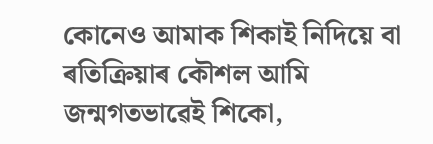কোনেও আমাক শিকাই নিদিয়ে বা ৰতিক্ৰিয়াৰ কৌশল আমি জন্মগতভাৱেই শিকো,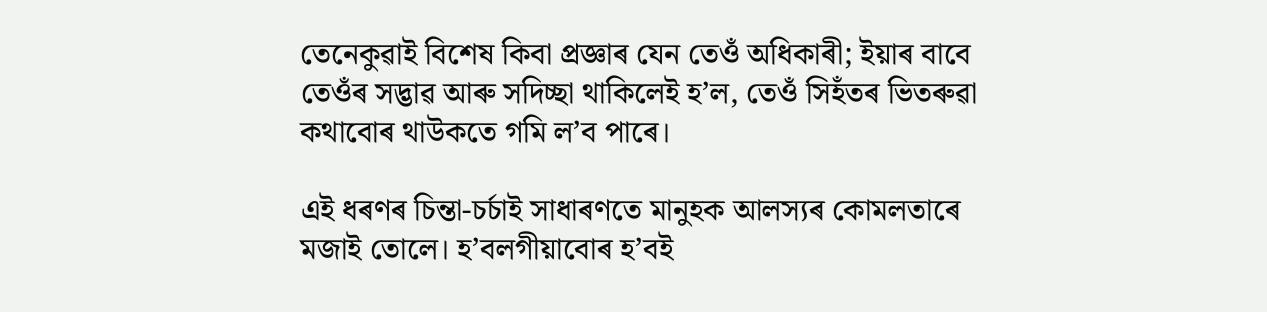তেনেকুৱাই বিশেষ কিবা প্ৰজ্ঞাৰ যেন তেওঁ অধিকাৰী; ইয়াৰ বাবে তেওঁৰ সদ্ভাৱ আৰু সদিচ্ছা থাকিলেই হ’ল, তেওঁ সিহঁতৰ ভিতৰুৱা কথাবোৰ থাউকতে গমি ল’ব পাৰে।

এই ধৰণৰ চিন্তা-চৰ্চাই সাধাৰণতে মানুহক আলস্যৰ কোমলতাৰে মজাই তোলে। হ’বলগীয়াবোৰ হ’বই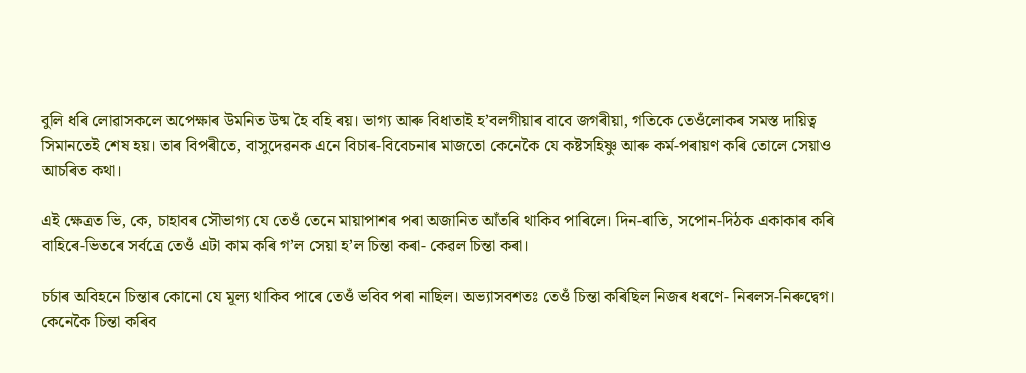বুলি ধৰি লোৱাসকলে অপেক্ষাৰ উমনিত উষ্ম হৈ বহি ৰয়। ভাগ্য আৰু বিধাতাই হ’বলগীয়াৰ বাবে জগৰীয়া, গতিকে তেওঁলোকৰ সমস্ত দায়িত্ব সিমানতেই শেষ হয়। তাৰ বিপৰীতে, বাসুদেৱনক এনে বিচাৰ-বিবেচনাৰ মাজতো কেনেকৈ যে কষ্টসহিষ্ণু আৰু কৰ্ম-পৰায়ণ কৰি তোলে সেয়াও আচৰিত কথা।

এই ক্ষেত্ৰত ভি, কে, চাহাবৰ সৌভাগ্য যে তেওঁ তেনে মায়াপাশৰ পৰা অজানিত আঁতৰি থাকিব পাৰিলে। দিন-ৰাতি, সপোন-দিঠক একাকাৰ কৰি বাহিৰে-ভিতৰে সৰ্বত্ৰে তেওঁ এটা কাম কৰি গ’ল সেয়া হ’ল চিন্তা কৰা- কেৱল চিন্তা কৰা।

চৰ্চাৰ অবিহনে চিন্তাৰ কোনো যে মূল্য থাকিব পাৰে তেওঁ ভবিব পৰা নাছিল। অভ্যাসবশতঃ তেওঁ চিন্তা কৰিছিল নিজৰ ধৰণে- নিৰলস-নিৰুদ্বেগ। কেনেকৈ চিন্তা কৰিব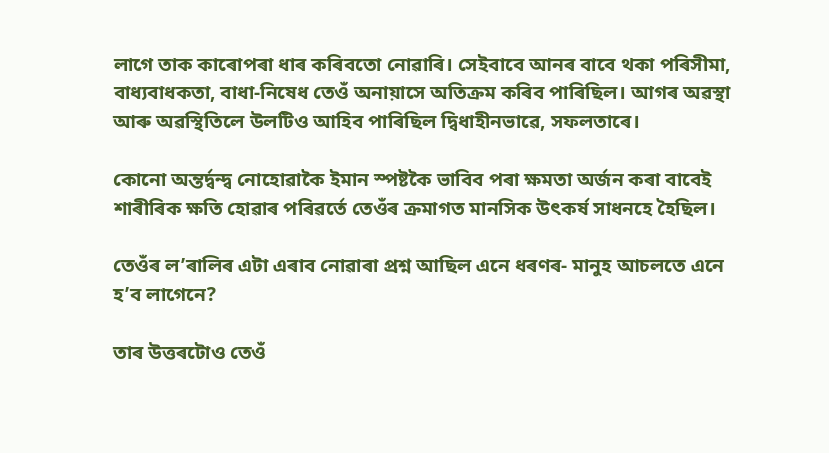লাগে তাক কাৰোপৰা ধাৰ কৰিবতো নোৱাৰি। সেইবাবে আনৰ বাবে থকা পৰিসীমা, বাধ্যবাধকতা, বাধা-নিষেধ তেওঁ অনায়াসে অতিক্ৰম কৰিব পাৰিছিল। আগৰ অৱস্থা আৰু অৱস্থিতিলে উলটিও আহিব পাৰিছিল দ্বিধাহীনভাৱে, সফলতাৰে।

কোনো অন্তৰ্দ্বন্দ্ব নোহোৱাকৈ ইমান স্পষ্টকৈ ভাবিব পৰা ক্ষমতা অৰ্জন কৰা বাবেই শাৰীৰিক ক্ষতি হোৱাৰ পৰিৱৰ্তে তেওঁৰ ক্ৰমাগত মানসিক উৎকৰ্ষ সাধনহে হৈছিল।

তেওঁৰ ল’ৰালিৰ এটা এৰাব নোৱাৰা প্ৰশ্ন আছিল এনে ধৰণৰ- মানুহ আচলতে এনে হ’ব লাগেনে?

তাৰ উত্তৰটোও তেওঁ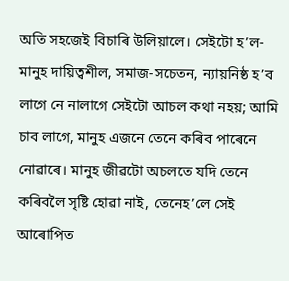অতি সহজেই বিচাৰি উলিয়ালে। সেইটো হ’ল- মানুহ দায়িত্বশীল, সমাজ-সচেতন, ন্যায়নিষ্ঠ হ’ব লাগে নে নালাগে সেইটো আচল কথা নহয়; আমি চাব লাগে, মানুহ এজনে তেনে কৰিব পাৰেনে নোৱাৰে। মানুহ জীৱটো অচলতে যদি তেনে কৰিবলৈ সৃষ্টি হোৱা নাই, তেনেহ’লে সেই আৰোপিত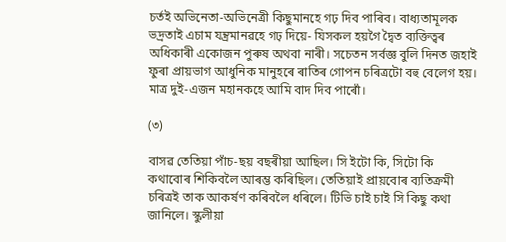চৰ্তই অভিনেতা-অভিনেত্ৰী কিছুমানহে গঢ় দিব পাৰিব। বাধ্যতামূলক ভদ্ৰতাই এচাম যন্ত্ৰমানৱহে গঢ় দিয়ে- যিসকল হয়গৈ দ্বৈত ব্যক্তিত্বৰ অধিকাৰী একোজন পুৰুষ অথবা নাৰী। সচেতন সৰ্বজ্ঞ বুলি দিনত জহাই ফুৰা প্ৰায়ভাগ আধুনিক মানুহৰে ৰাতিৰ গোপন চৰিত্ৰটো বহু বেলেগ হয়। মাত্ৰ দুই-এজন মহানকহে আমি বাদ দিব পাৰোঁ।

(৩)

বাসৱ তেতিয়া পাঁচ-ছয় বছৰীয়া আছিল। সি ইটো কি, সিটো কি কথাবোৰ শিকিবলৈ আৰম্ভ কৰিছিল। তেতিয়াই প্ৰায়বোৰ ব্যতিক্ৰমী চৰিত্ৰই তাক আকৰ্ষণ কৰিবলৈ ধৰিলে। টিভি চাই চাই সি কিছু কথা জানিলে। স্কুলীয়া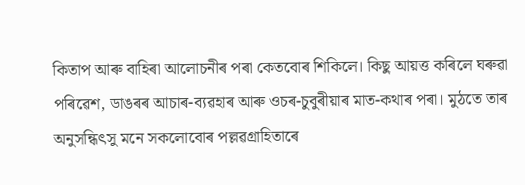কিতাপ আৰু বাহিৰা আলোচনীৰ পৰা কেতবোৰ শিকিলে। কিছু আয়ত্ত কৰিলে ঘৰুৱা পৰিৱেশ, ডাঙৰৰ আচাৰ-ব্যৱহাৰ আৰু ওচৰ-চুবুৰীয়াৰ মাত-কথাৰ পৰা। মুঠতে তাৰ অনুসন্ধিৎসু মনে সকলোবোৰ পল্লৱগ্ৰাহিতাৰে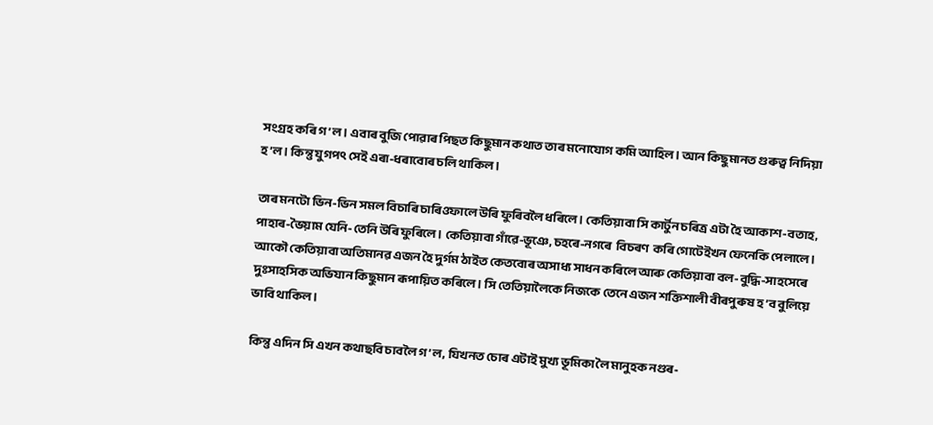সংগ্ৰহ কৰি গ’ল। এবাৰ বুজি পোৱাৰ পিছত কিছুমান কথাত তাৰ মনোযোগ কমি আহিল। আন কিছুমানত গুৰুত্ব নিদিয়া হ’ল। কিন্তু যুগপৎ সেই এৰা-ধৰাবোৰ চলি থাকিল ।

তাৰ মনটো ভিন-ভিন সমল বিচাৰি চাৰিওফালে উৰি ফুৰিবলৈ ধৰিলে। কেতিয়াবা সি কাৰ্টুন চৰিত্ৰ এটা হৈ আকাশ-বতাহ, পাহাৰ-ভৈয়াম যেনি-তেনি উৰি ফুৰিলে। কেতিয়াবা গাঁৱে-ভূঞে, চহৰে-নগৰে  বিচৰণ  কৰি গোটেইখন ফেনেকি পেলালে। আকৌ কেতিয়াবা অতিমানৱ এজন হৈ দুৰ্গম ঠাইত কেতবোৰ অসাধ্য সাধন কৰিলে আৰু কেতিয়াবা বল-বুদ্ধি-সাহসেৰে দুঃসাহসিক অভিযান কিছুমান ৰূপায়িত কৰিলে। সি তেতিয়ালৈকে নিজকে তেনে এজন শক্তিশালী বীৰপুৰুষ হ’ব বুলিয়ে ভাবি থাকিল।

কিন্তু এদিন সি এখন কথাছবি চাবলৈ গ’ল, যিখনত চোৰ এটাই মুখ্য ভূমিকা লৈ মানুহক নগুৰ-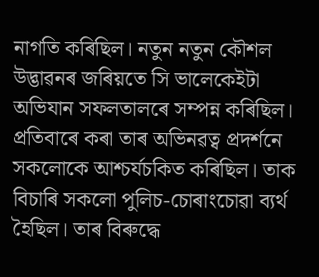নাগতি কৰিছিল। নতুন নতুন কৌশল উদ্ভাৱনৰ জৰিয়তে সি ভালেকেইটা অভিযান সফলতালৰে সম্পন্ন কৰিছিল। প্ৰতিবাৰে কৰা তাৰ অভিনৱত্ব প্ৰদৰ্শনে সকলোকে আশ্চৰ্যচকিত কৰিছিল। তাক বিচাৰি সকলো পুলিচ-চোৰাংচোৱা ব্যৰ্থ হৈছিল। তাৰ বিৰুদ্ধে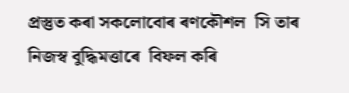প্ৰস্তুত কৰা সকলোবোৰ ৰণকৌশল  সি তাৰ নিজস্ব বুদ্ধিমত্তাৰে  বিফল কৰি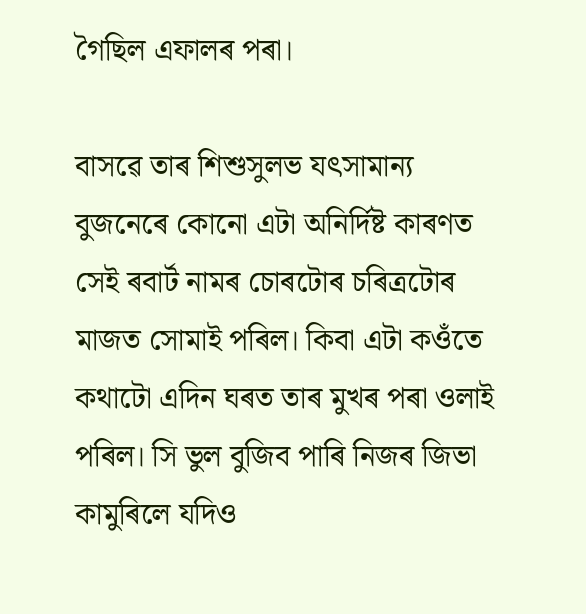গৈছিল এফালৰ পৰা।

বাসৱে তাৰ শিশুসুলভ যৎসামান্য বুজনেৰে কোনো এটা অনিৰ্দিষ্ট কাৰণত সেই ৰবাৰ্ট নামৰ চোৰটোৰ চৰিত্ৰটোৰ মাজত সোমাই পৰিল। কিবা এটা কওঁতে কথাটো এদিন ঘৰত তাৰ মুখৰ পৰা ওলাই পৰিল। সি ভুল বুজিব পাৰি নিজৰ জিভা কামুৰিলে যদিও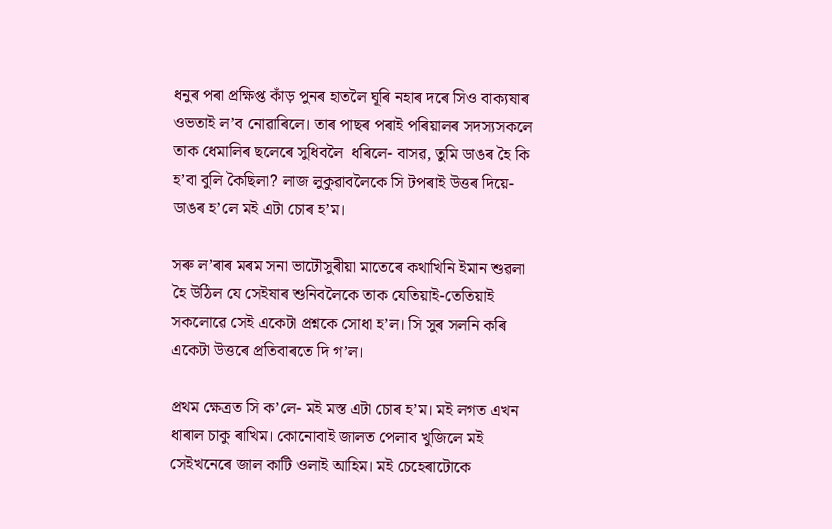ধনুৰ পৰা প্ৰক্ষিপ্ত কাঁড় পুনৰ হাতলৈ ঘূৰি নহাৰ দৰে সিও বাক্যষাৰ ওভতাই ল’ব নোৱাৰিলে। তাৰ পাছৰ পৰাই পৰিয়ালৰ সদস্যসকলে তাক ধেমালিৰ ছলেৰে সুধিবলৈ  ধৰিলে- বাসৱ, তুমি ডাঙৰ হৈ কি হ’বা বুলি কৈছিলা? লাজ লুকুৱাবলৈকে সি টপৰাই উত্তৰ দিয়ে- ডাঙৰ হ’লে মই এটা চোৰ হ’ম।

সৰু ল’ৰাৰ মৰম সনা ভাটৌসুৰীয়া মাতেৰে কথাখিনি ইমান শুৱলা হৈ উঠিল যে সেইষাৰ শুনিবলৈকে তাক যেতিয়াই-তেতিয়াই সকলোৱে সেই একেটা প্ৰশ্নকে সোধা হ’ল। সি সুৰ সলনি কৰি একেটা উত্তৰে প্ৰতিবাৰতে দি গ’ল।

প্ৰথম ক্ষেত্ৰত সি ক’লে- মই মস্ত এটা চোৰ হ’ম। মই লগত এখন ধাৰাল চাকু ৰাখিম। কোনোবাই জালত পেলাব খুজিলে মই সেইখনেৰে জাল কাটি ওলাই আহিম। মই চেহেৰাটোকে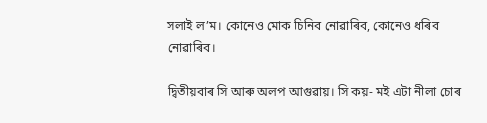সলাই ল’ম। কোনেও মোক চিনিব নোৱাৰিব, কোনেও ধৰিব নোৱাৰিব।

দ্বিতীয়বাৰ সি আৰু অলপ আগুৱায়। সি কয়- মই এটা নীলা চোৰ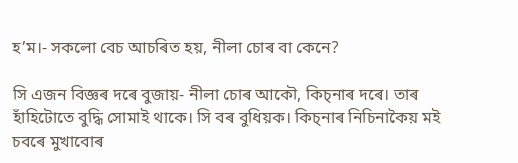হ’ম।- সকলো বেচ আচৰিত হয়, নীলা চোৰ বা কেনে?

সি এজন বিজ্ঞৰ দৰে বুজায়- নীলা চোৰ আকৌ, কিচ্‌নাৰ দৰে। তাৰ হাঁহিটোতে বুদ্ধি সোমাই থাকে। সি বৰ বুধিয়ক। কিচ্‌নাৰ নিচিনাকৈয় মই চবৰে মুখাবোৰ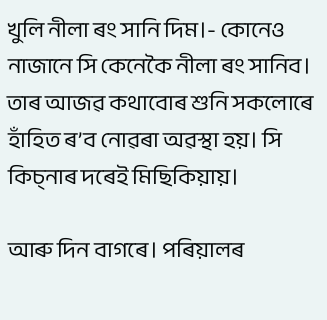খুলি নীলা ৰং সানি দিম।- কোনেও নাজানে সি কেনেকৈ নীলা ৰং সানিব। তাৰ আজৱ কথাবোৰ শুনি সকলোৰে হাঁহিত ৰ’ব নোৱৰা অৱস্থা হয়। সি কিচ্‌নাৰ দৰেই মিছিকিয়ায়।

আৰু দিন বাগৰে। পৰিয়ালৰ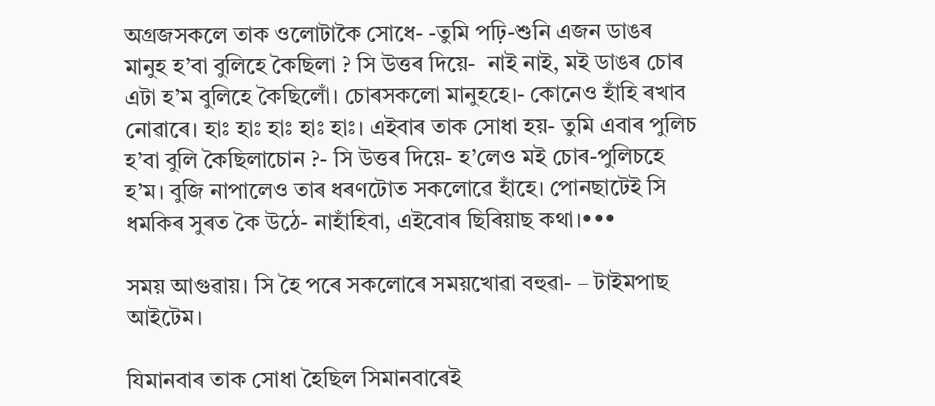অগ্ৰজসকলে তাক ওলোটাকৈ সোধে- -তুমি পঢ়ি-শুনি এজন ডাঙৰ মানুহ হ’বা বুলিহে কৈছিলা ? সি উত্তৰ দিয়ে-  নাই নাই, মই ডাঙৰ চোৰ এটা হ’ম বুলিহে কৈছিলোঁ। চোৰসকলো মানুহহে।- কোনেও হাঁহি ৰখাব নোৱাৰে। হাঃ হাঃ হাঃ হাঃ হাঃ। এইবাৰ তাক সোধা হয়- তুমি এবাৰ পুলিচ হ’বা বুলি কৈছিলাচোন ?- সি উত্তৰ দিয়ে- হ’লেও মই চোৰ-পুলিচহে হ’ম। বুজি নাপালেও তাৰ ধৰণটোত সকলোৱে হাঁহে। পোনছাটেই সি ধমকিৰ সুৰত কৈ উঠে- নাহাঁহিবা, এইবোৰ ছিৰিয়াছ কথা।•••

সময় আগুৱায়। সি হৈ পৰে সকলোৰে সময়খোৱা বহুৱা- – টাইমপাছ আইটেম।

যিমানবাৰ তাক সোধা হৈছিল সিমানবাৰেই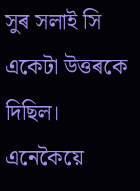সুৰ সলাই সি একেটা উত্তৰকে দিছিল। এনেকৈয়ে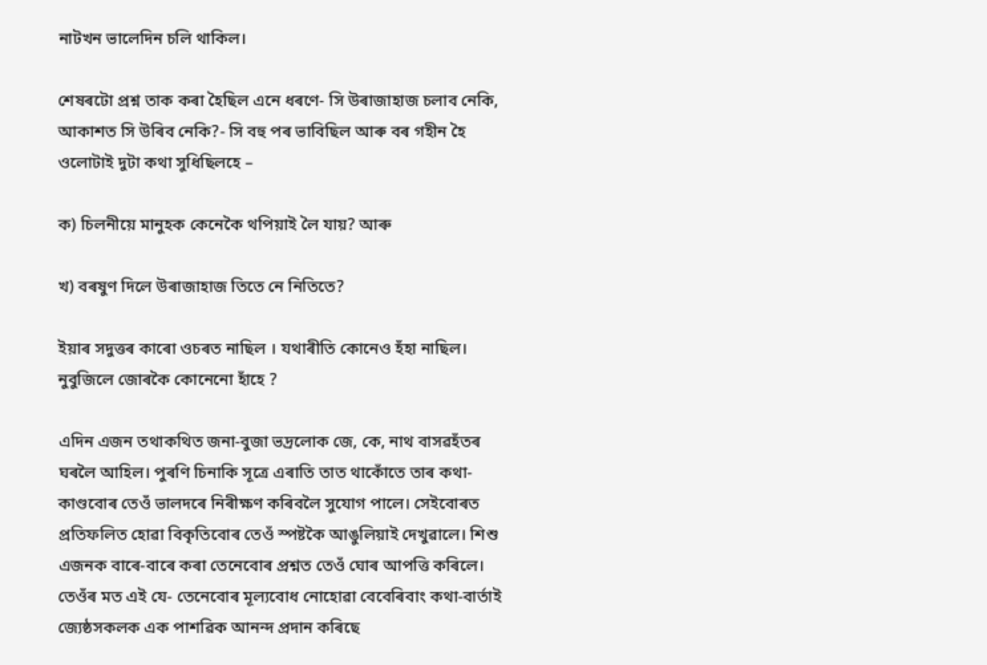নাটখন ভালেদিন চলি থাকিল।

শেষৰটো প্ৰশ্ন তাক কৰা হৈছিল এনে ধৰণে- সি উৰাজাহাজ চলাব নেকি, আকাশত সি উৰিব নেকি?- সি বহু পৰ ভাবিছিল আৰু বৰ গহীন হৈ ওলোটাই দুটা কথা সুধিছিলহে –

ক) চিলনীয়ে মানুহক কেনেকৈ থপিয়াই লৈ যায়? আৰু

খ) বৰষুণ দিলে উৰাজাহাজ তিতে নে নিতিতে?

ইয়াৰ সদুত্তৰ কাৰো ওচৰত নাছিল । যথাৰীতি কোনেও হঁহা নাছিল। নুবুজিলে জোৰকৈ কোনেনো হাঁহে ?

এদিন এজন তথাকথিত জনা-বুজা ভদ্ৰলোক জে, কে, নাথ বাসৱহঁতৰ ঘৰলৈ আহিল। পুৰণি চিনাকি সূত্ৰে এৰাতি তাত থাকোঁতে তাৰ কথা-কাণ্ডবোৰ তেওঁ ভালদৰে নিৰীক্ষণ কৰিবলৈ সুযোগ পালে। সেইবোৰত প্ৰতিফলিত হোৱা বিকৃতিবোৰ তেওঁ স্পষ্টকৈ আঙুলিয়াই দেখুৱালে। শিশু এজনক বাৰে-বাৰে কৰা তেনেবোৰ প্ৰশ্নত তেওঁ ঘোৰ আপত্তি কৰিলে। তেওঁৰ মত এই যে- তেনেবোৰ মূল্যবোধ নোহোৱা বেবেৰিবাং কথা-বাৰ্তাই জ্যেষ্ঠসকলক এক পাশৱিক আনন্দ প্ৰদান কৰিছে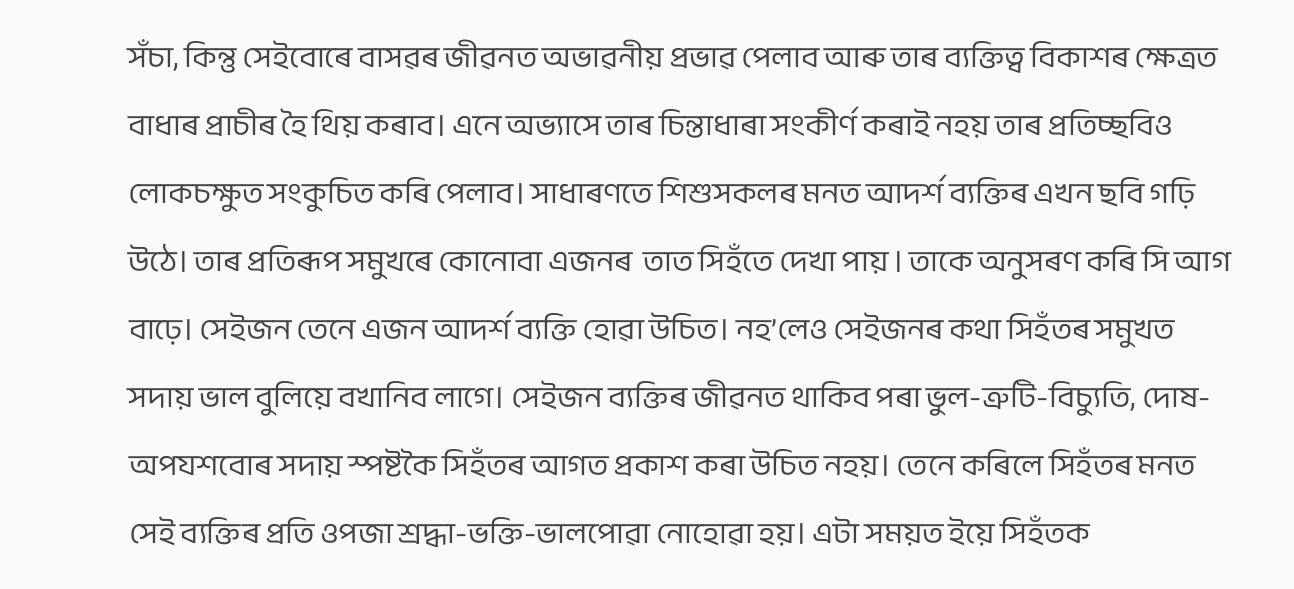সঁচা, কিন্তু সেইবোৰে বাসৱৰ জীৱনত অভাৱনীয় প্ৰভাৱ পেলাব আৰু তাৰ ব্যক্তিত্ব বিকাশৰ ক্ষেত্ৰত বাধাৰ প্ৰাচীৰ হৈ থিয় কৰাব। এনে অভ্যাসে তাৰ চিন্তাধাৰা সংকীৰ্ণ কৰাই নহয় তাৰ প্ৰতিচ্ছবিও লোকচক্ষুত সংকুচিত কৰি পেলাব। সাধাৰণতে শিশুসকলৰ মনত আদৰ্শ ব্যক্তিৰ এখন ছবি গঢ়ি উঠে। তাৰ প্ৰতিৰূপ সমুখৰে কোনোবা এজনৰ  তাত সিহঁতে দেখা পায় । তাকে অনুসৰণ কৰি সি আগ বাঢ়ে। সেইজন তেনে এজন আদৰ্শ ব্যক্তি হোৱা উচিত। নহ’লেও সেইজনৰ কথা সিহঁতৰ সমুখত সদায় ভাল বুলিয়ে বখানিব লাগে। সেইজন ব্যক্তিৰ জীৱনত থাকিব পৰা ভুল-ত্ৰুটি-বিচ্যুতি, দোষ-অপযশবোৰ সদায় স্পষ্টকৈ সিহঁতৰ আগত প্ৰকাশ কৰা উচিত নহয়। তেনে কৰিলে সিহঁতৰ মনত সেই ব্যক্তিৰ প্ৰতি ওপজা শ্ৰদ্ধা-ভক্তি-ভালপোৱা নোহোৱা হয়। এটা সময়ত ইয়ে সিহঁতক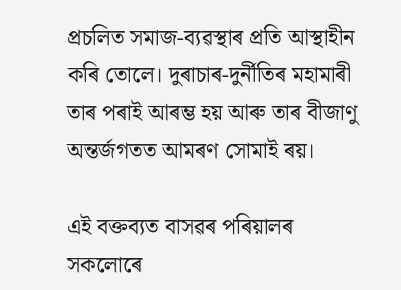প্ৰচলিত সমাজ-ব্যৱস্থাৰ প্ৰতি আস্থাহীন কৰি তোলে। দুৰাচাৰ-দুৰ্নীতিৰ মহামাৰী তাৰ পৰাই আৰম্ভ হয় আৰু তাৰ বীজাণু অন্তৰ্জগতত আমৰণ সোমাই ৰয়।

এই বক্তব্যত বাসৱৰ পৰিয়ালৰ সকলোৰে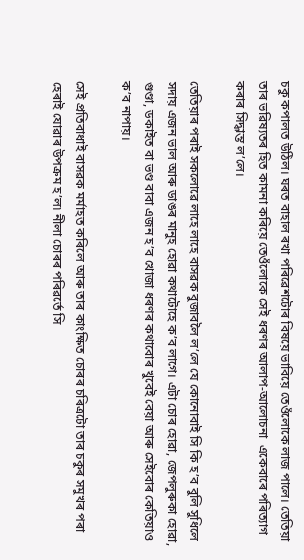চকু কপালত উঠিল। ঘৰত বাহাল ৰখা পৰিৱেশটোৰ বিষয়ে ভাবিয়ে তেওঁলোকে লাজ পালে। তেতিয়া তাৰ ভৱিষ্যতৰ হিত কামনা কৰিয়ে তেওঁলোকে সেই ধৰণৰ আলাপ-আলোচনা  একেবাৰে পৰিত্যাগ কৰাৰ সিদ্ধান্ত ল’লে।

তেতিয়াৰ পৰাই সকলোৱে লাহে লাহে বাসৱক বুজাবলৈ ল’লে যে কোনোবাই সি কি হ’ব বুলি সুধিলে সদায় এজন ভাল আৰু ডাঙৰ মানুহ হোৱা কথাটোহে ক’ব লাগে। এটা চোৰ হোৱা, জেপলুৰুকা হোৱা, গুণ্ডা, ডকাইত বা ভণ্ড বাবা এজন হ’ব খোজা ধৰণৰ কথাবোৰ খুবেই বেয়া আৰু সেইবোৰ কেতিয়াও ক’ব নাপায়।

সেই প্ৰতিবাধাই বাসৱক মৰ্মাহত কৰিলে আৰু তাৰ কাংক্ষিত চোৰৰ চৰিত্ৰটো তাৰ চকুৰ সমুখৰ পৰা হেৰাই যোৱাৰ উপক্ৰম হ’ল৷ নীলা চোৰৰ পৰিৱৰ্তে সি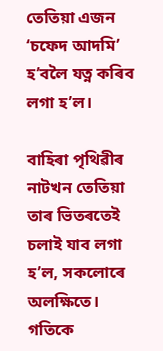তেতিয়া এজন ‘চফেদ আদমি’ হ’বলৈ যত্ন কৰিব লগা হ’ল।

বাহিৰা পৃথিৱীৰ নাটখন তেতিয়া তাৰ ভিতৰতেই চলাই যাব লগা হ’ল, সকলোৰে অলক্ষিতে। গতিকে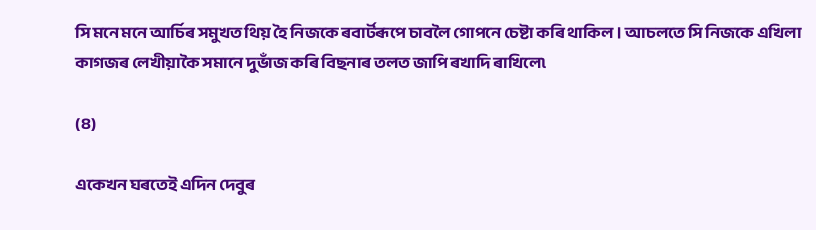সি মনে মনে আৰ্চিৰ সমুখত থিয় হৈ নিজকে ৰবাৰ্টৰূপে চাবলৈ গোপনে চেষ্টা কৰি থাকিল । আচলতে সি নিজকে এখিলা কাগজৰ লেখীয়াকৈ সমানে দুভাঁজ কৰি বিছনাৰ তলত জাপি ৰখাদি ৰাখিলে৷

(৪)

একেখন ঘৰতেই এদিন দেবুৰ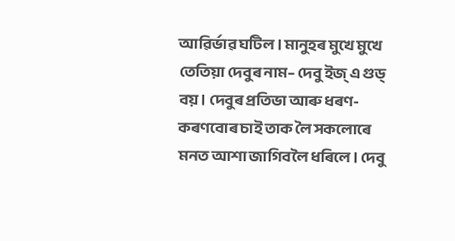আৱিৰ্ভাৱ ঘটিল। মানুহৰ মুখে মুখে তেতিয়া দেবুৰ নাম– দেবু ইজ্‌ এ গুড্‌ বয়। দেবুৰ প্ৰতিভা আৰু ধৰণ-কৰণবোৰ চাই তাক লৈ সকলোৰে মনত আশা জাগিবলৈ ধৰিলে। দেবু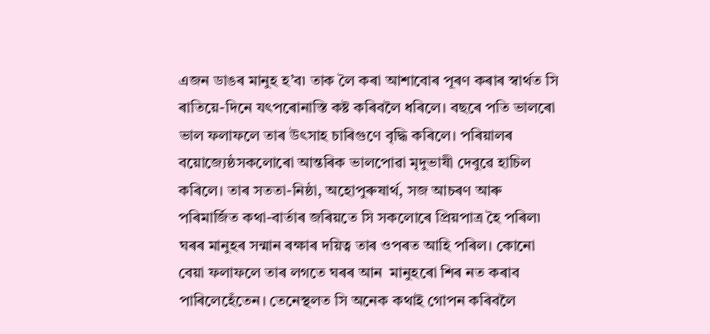এজন ডাঙৰ মানুহ হ’ব৷ তাক লৈ কৰা আশাবোৰ পূৰণ কৰাৰ স্বাৰ্থত সি ৰাতিয়ে-দিনে যৎপৰোনাস্তি কষ্ট কৰিবলৈ ধৰিলে। বছৰে পতি ভালৰো ভাল ফলাফলে তাৰ উৎসাহ চাৰিগুণে বৃদ্ধি কৰিলে। পৰিয়ালৰ বয়োজ্যেষ্ঠসকলোৰো আন্তৰিক ভালপোৱা মৃদুভাষী দেবুৱে হাচিল কৰিলে। তাৰ সততা-নিষ্ঠা, অহোপুৰুষাৰ্থ, সজ আচৰণ আৰু পৰিমাৰ্জিত কথা-বাৰ্তাৰ জৰিয়তে সি সকলোৰে প্ৰিয়পাত্ৰ হৈ পৰিল৷ ঘৰৰ মানুহৰ সন্মান ৰক্ষাৰ দয়িত্ব তাৰ ওপৰত আহি পৰিল। কোনো বেয়া ফলাফলে তাৰ লগতে ঘৰৰ আন  মানুহৰো শিৰ নত কৰাব পাৰিলেহেঁতেন। তেনেস্থলত সি অনেক কথাই গোপন কৰিবলৈ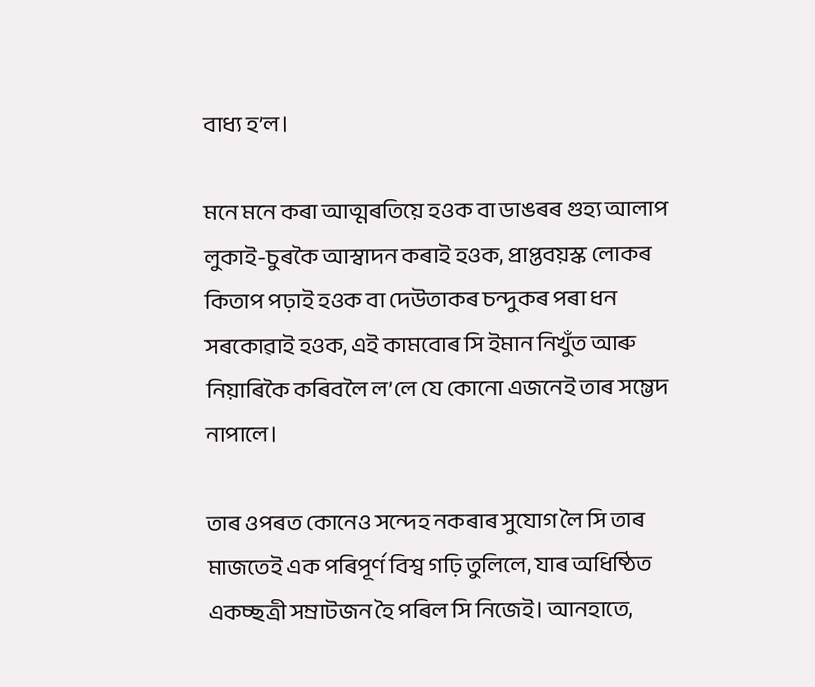বাধ্য হ’ল।

মনে মনে কৰা আত্মৰতিয়ে হওক বা ডাঙৰৰ গুহ্য আলাপ লুকাই-চুৰকৈ আস্বাদন কৰাই হওক, প্ৰাপ্তবয়স্ক লোকৰ কিতাপ পঢ়াই হওক বা দেউতাকৰ চন্দুকৰ পৰা ধন সৰকোৱাই হওক, এই কামবোৰ সি ইমান নিখুঁত আৰু নিয়াৰিকৈ কৰিবলৈ ল’লে যে কোনো এজনেই তাৰ সম্ভেদ নাপালে।

তাৰ ওপৰত কোনেও সন্দেহ নকৰাৰ সুযোগ লৈ সি তাৰ মাজতেই এক পৰিপূৰ্ণ বিশ্ব গঢ়ি তুলিলে, যাৰ অধিষ্ঠিত একচ্ছত্ৰী সম্ৰাটজন হৈ পৰিল সি নিজেই। আনহাতে,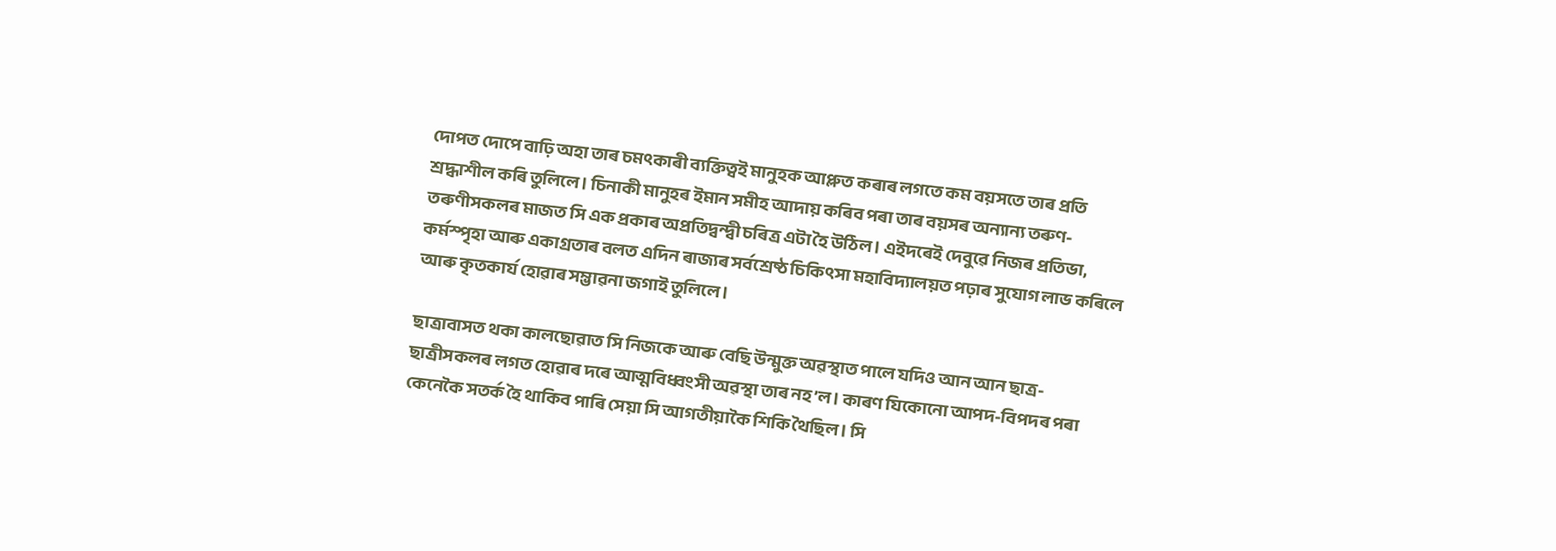দোপত দোপে বাঢ়ি অহা তাৰ চমৎকাৰী ব্যক্তিত্বই মানুহক আপ্লুত কৰাৰ লগতে কম বয়সতে তাৰ প্ৰতি শ্ৰদ্ধাশীল কৰি তুলিলে। চিনাকী মানুহৰ ইমান সমীহ আদায় কৰিব পৰা তাৰ বয়সৰ অন্যান্য তৰুণ-তৰুণীসকলৰ মাজত সি এক প্ৰকাৰ অপ্ৰতিদ্বন্দ্বী চৰিত্ৰ এটা হৈ উঠিল। এইদৰেই দেবুৱে নিজৰ প্ৰতিভা, কৰ্মস্পৃহা আৰু একাগ্ৰতাৰ বলত এদিন ৰাজ্যৰ সৰ্বশ্ৰেষ্ঠ চিকিৎসা মহাবিদ্যালয়ত পঢ়াৰ সুযোগ লাভ কৰিলে আৰু কৃতকাৰ্য হোৱাৰ সম্ভাৱনা জগাই তুলিলে।

ছাত্ৰাবাসত থকা কালছোৱাত সি নিজকে আৰু বেছি উন্মুক্ত অৱস্থাত পালে যদিও আন আন ছাত্ৰ-ছাত্ৰীসকলৰ লগত হোৱাৰ দৰে আত্মবিধ্বংসী অৱস্থা তাৰ নহ’ল। কাৰণ যিকোনো আপদ-বিপদৰ পৰা কেনেকৈ সতৰ্ক হৈ থাকিব পাৰি সেয়া সি আগতীয়াকৈ শিকি থৈছিল। সি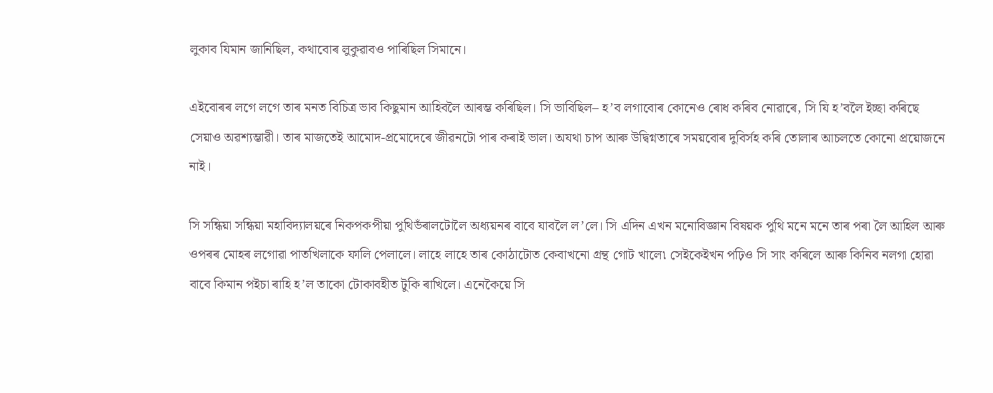লুকাব যিমান জানিছিল, কথাবোৰ লুকুৱাবও পাৰিছিল সিমানে।

এইবোৰৰ লগে লগে তাৰ মনত বিচিত্ৰ ভাব কিছুমান আহিবলৈ আৰম্ভ কৰিছিল। সি ভাবিছিল– হ’ব লগাবোৰ কোনেও ৰোধ কৰিব নোৱাৰে, সি যি হ’বলৈ ইচ্ছা কৰিছে সেয়াও অৱশ্যম্ভাৱী। তাৰ মাজতেই আমোদ-প্ৰমোদেৰে জীৱনটো পাৰ কৰাই ভাল। অযথা চাপ আৰু উদ্বিগ্নতাৰে সময়বোৰ দুবিৰ্সহ কৰি তোলাৰ আচলতে কোনো প্ৰয়োজনে নাই।

সি সন্ধিয়া সন্ধিয়া মহাবিদ্যালয়ৰে নিকপকপীয়া পুথিভঁৰালটোলৈ অধ্যয়নৰ বাবে যাবলৈ ল’লে। সি এদিন এখন মনোবিজ্ঞান বিষয়ক পুথি মনে মনে তাৰ পৰা লৈ আহিল আৰু ওপৰৰ মোহৰ লগোৱা পাতখিলাকে ফালি পেলালে। লাহে লাহে তাৰ কোঠাটোত কেবাখনো গ্ৰন্থ গোট খালে৷ সেইকেইখন পঢ়িও সি সাং কৰিলে আৰু কিনিব নলগা হোৱা বাবে কিমান পইচা ৰাহি হ’ল তাকো টোকাবহীত টুকি ৰাখিলে। এনেকৈয়ে সি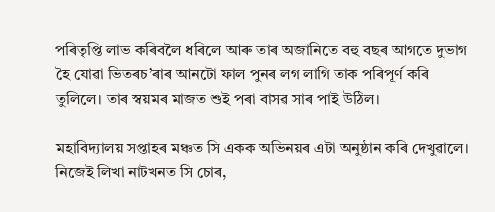পৰিতৃপ্তি লাভ কৰিবলৈ ধৰিলে আৰু তাৰ অজানিতে বহু বছৰ আগতে দুভাগ হৈ যোৱা ভিতৰচ’ৰাৰ আনটো ফাল পুনৰ লগ লাগি তাক পৰিপূৰ্ণ কৰি তুলিলে। তাৰ স্বয়মৰ মাজত শুই পৰা বাসৱ সাৰ পাই উঠিল।

মহাবিদ্যালয় সপ্তাহৰ মঞ্চত সি একক অভিনয়ৰ এটা অনুষ্ঠান কৰি দেখুৱালে। নিজেই লিখা নাটখনত সি চোৰ,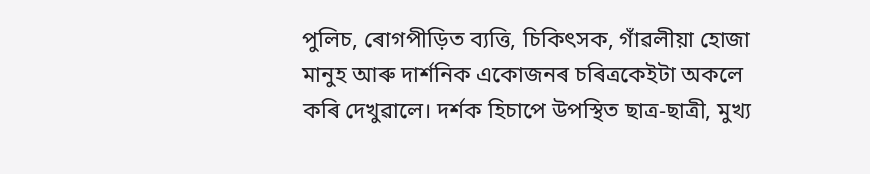পুলিচ, ৰোগপীড়িত ব্যত্তি, চিকিৎসক, গাঁৱলীয়া হোজা মানুহ আৰু দাৰ্শনিক একোজনৰ চৰিত্ৰকেইটা অকলে কৰি দেখুৱালে। দৰ্শক হিচাপে উপস্থিত ছাত্ৰ-ছাত্ৰী, মুখ্য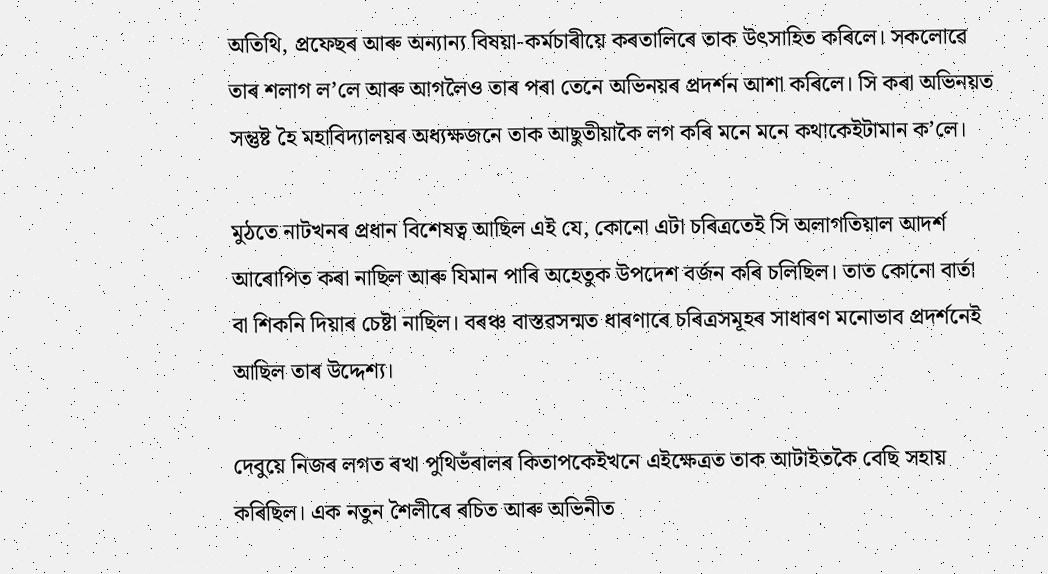অতিথি, প্ৰফেছৰ আৰু অন্যান্য বিষয়া-কৰ্মচাৰীয়ে কৰতালিৰে তাক উৎসাহিত কৰিলে। সকলোৱে তাৰ শলাগ ল’লে আৰু আগলৈও তাৰ পৰা তেনে অভিনয়ৰ প্ৰদৰ্শন আশা কৰিলে। সি কৰা অভিনয়ত সন্তুষ্ট হৈ মহাবিদ্যালয়ৰ অধ্যক্ষজনে তাক আছুতীয়াকৈ লগ কৰি মনে মনে কথাকেইটামান ক’লে।

মুঠতে নাটখনৰ প্ৰধান বিশেষত্ব আছিল এই যে, কোনো এটা চৰিত্ৰতেই সি অলাগতিয়াল আদৰ্শ আৰোপিত কৰা নাছিল আৰু যিমান পাৰি অহেতুক উপদেশ বৰ্জন কৰি চলিছিল। তাত কোনো বাৰ্তা বা শিকনি দিয়াৰ চেষ্টা নাছিল। বৰঞ্চ বাস্তৱসন্মত ধাৰণাৰে চৰিত্ৰসমূহৰ সাধাৰণ মনোভাব প্ৰদৰ্শনেই আছিল তাৰ উদ্দেশ্য।

দেবুয়ে নিজৰ লগত ৰখা পুথিভঁৰালৰ কিতাপকেইখনে এইক্ষেত্ৰত তাক আটাইতকৈ বেছি সহায় কৰিছিল। এক নতুন শৈলীৰে ৰচিত আৰু অভিনীত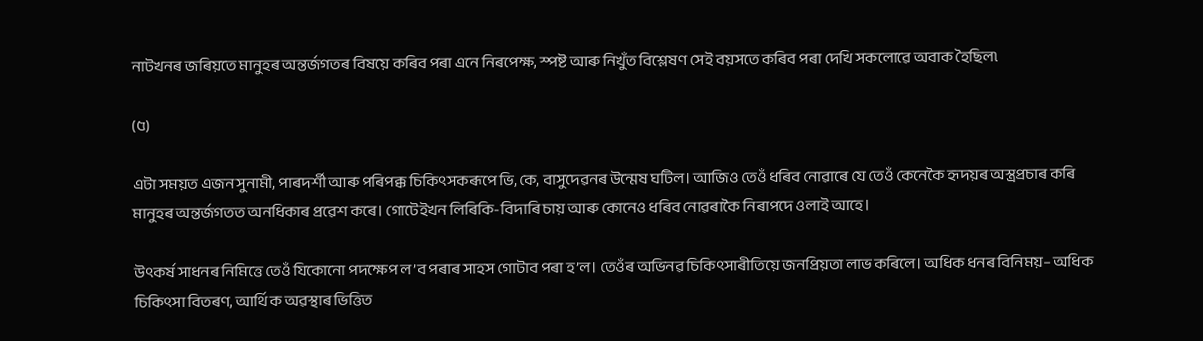নাটখনৰ জৰিয়তে মানুহৰ অন্তৰ্জগতৰ বিষয়ে কৰিব পৰা এনে নিৰপেক্ষ, স্পষ্ট আৰু নিখুঁত বিশ্লেষণ সেই বয়সতে কৰিব পৰা দেখি সকলোৱে অবাক হৈছিল৷

(৫)

এটা সময়ত এজন সুনামী, পাৰদৰ্শী আৰু পৰিপক্ক চিকিৎসকৰূপে ভি, কে, বাসুদেৱনৰ উন্মেষ ঘটিল। আজিও তেওঁ ধৰিব নোৱাৰে যে তেওঁ কেনেকৈ হৃদয়ৰ অস্ত্ৰপ্ৰচাৰ কৰি মানুহৰ অন্তৰ্জগতত অনধিকাৰ প্ৰৱেশ কৰে। গোটেইখন লিৰিকি-বিদাৰি চায় আৰু কোনেও ধৰিব নোৱৰাকৈ নিৰাপদে ওলাই আহে।

উৎকৰ্ষ সাধনৰ নিমিত্তে তেওঁ যিকোনো পদক্ষেপ ল’ব পৰাৰ সাহস গোটাব পৰা হ’ল। তেওঁৰ অভিনৱ চিকিৎসাৰীতিয়ে জনপ্ৰিয়তা লাভ কৰিলে। অধিক ধনৰ বিনিময়– অধিক চিকিৎসা বিতৰণ, আৰ্থিক অৱস্থাৰ ভিত্তিত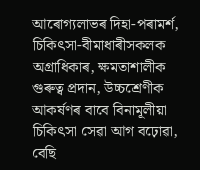আৰোগ্যলাভৰ দিহা-পৰামৰ্শ, চিকিৎসা-বীমাধাৰীসকলক অগ্ৰাধিকাৰ, ক্ষমতাশালীক গুৰুত্ব প্ৰদান, উচ্চশ্ৰেণীক আকৰ্ষণৰ বাবে বিনামূলীয়া চিকিৎসা সেৱা আগ বঢ়োৱা, বেছি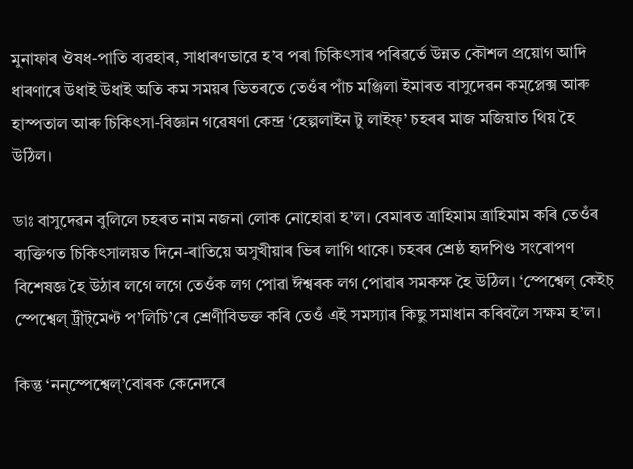মুনাফাৰ ঔষধ-পাতি ব্যৱহাৰ, সাধাৰণভাৱে হ’ব পৰা চিকিৎসাৰ পৰিৱৰ্তে উন্নত কৌশল প্ৰয়োগ আদি ধাৰণাৰে উধাই উধাই অতি কম সময়ৰ ভিতৰতে তেওঁৰ পাঁচ মঞ্জিলা ইমাৰত বাসুদেৱন কম্‌প্লেক্স আৰু হাস্পতাল আৰু চিকিৎসা-বিজ্ঞান গৱেষণা কেন্দ্ৰ ‘হেল্পলাইন টু লাইফ্‌’ চহৰৰ মাজ মজিয়াত থিয় হৈ উঠিল।

ডাঃ বাসুদেৱন বুলিলে চহৰত নাম নজনা লোক নোহোৱা হ’ল। বেমাৰত ত্ৰাহিমাম ত্ৰাহিমাম কৰি তেওঁৰ ব্যক্তিগত চিকিৎসালয়ত দিনে-ৰাতিয়ে অসুখীয়াৰ ভিৰ লাগি থাকে। চহৰৰ শ্ৰেষ্ঠ হৃদপিণ্ড সংৰোপণ বিশেষজ্ঞ হৈ উঠাৰ লগে লগে তেওঁক লগ পোৱা ঈশ্বৰক লগ পোৱাৰ সমকক্ষ হৈ উঠিল। ‘স্পেশ্বেল্‌ কেইচ্‌ স্পেশ্বেল্‌ ট্ৰীট্‌মেণ্ট প’লিচি’ৰে শ্ৰেণীবিভক্ত কৰি তেওঁ এই সমস্যাৰ কিছু সমাধান কৰিবলৈ সক্ষম হ’ল।

কিন্তু ‘নন্‌স্পেশ্বেল্‌’বোৰক কেনেদৰে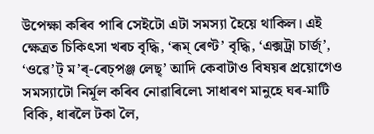উপেক্ষা কৰিব পাৰি সেইটো এটা সমস্যা হৈয়ে থাকিল। এই ক্ষেত্ৰত চিকিৎসা খৰচ বৃদ্ধি, ‘ৰূম্‌ ৰেণ্ট’ বৃদ্ধি, ‘এক্সট্ৰা চাৰ্জ্‌’, ‘ওৱে’ট্‌ ম’ৰ্‌-ৰেচ্‌পঞ্জ লেছ্‌’ আদি কেবাটাও বিষয়ৰ প্ৰয়োগেও সমস্যাটো নিৰ্মূল কৰিব নোৱাৰিলে৷ সাধাৰণ মানুহে ঘৰ-মাটি বিকি, ধাৰলৈ টকা লৈ,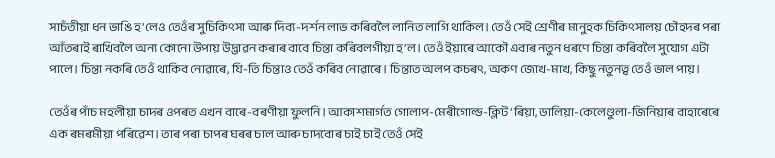সাচঁতীয়া ধন ভাঙি হ’লেও তেওঁৰ সুচিকিৎসা আৰু দিব্য-দৰ্শন লাভ কৰিবলৈ লানিত লাগি থাকিল। তেওঁ সেই শ্ৰেণীৰ মানুহক চিকিৎসালয় চৌহদৰ পৰা আঁতৰাই ৰাখিবলৈ অন্য কোনো উপায় উদ্ভাৱন কৰাৰ বাবে চিন্তা কৰিবলগীয়া হ’ল। তেওঁ ইয়াৰে আকৌ এবাৰ নতুন ধৰণে চিন্তা কৰিবলৈ সুযোগ এটা পালে। চিন্তা নকৰি তেওঁ থাকিব নোৱাৰে, যি-তি চিন্তাও তেওঁ কৰিব নোৱাৰে। চিন্তাত অলপ কচৰৎ, অকণ জোখ-মাখ, কিছু নতুনত্ব তেওঁ ভাল পায়।

তেওঁৰ পাঁচ মহলীয়া চাদৰ ওপৰত এখন বাৰে-বৰণীয়া ফুলনি। আকাশমাৰ্গত গোলাপ-মেৰীগোল্ড-ক্লিট’ৰিয়া, ডালিয়া-কেলেণ্ডুলা-জিনিয়াৰ বাহাৰেৰে এক ৰমৰমীয়া পৰিৱেশ। তাৰ পৰা চাপৰ ঘৰৰ চাল আৰু চাদবোৰ চাই চাই তেওঁ সেই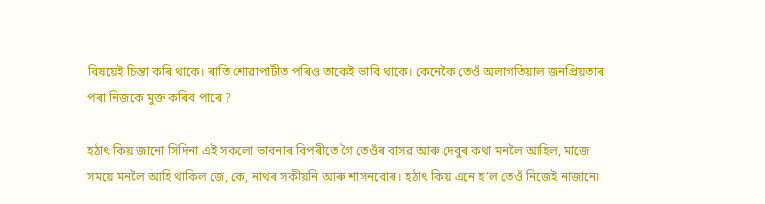বিষয়েই চিন্তা কৰি থাকে। ৰাতি শোৱাপাটীত পৰিও তাকেই ভাবি থাকে। কেনেকৈ তেওঁ অলাগতিয়াল জনপ্ৰিয়তাৰ পৰা নিজকে মুক্ত কৰিব পাৰে ?

হঠাৎ কিয় জানো সিদিনা এই সকলো ভাবনাৰ বিপৰীতে গৈ তেওঁৰ বাসৱ আৰু দেবুৰ কথা মনলৈ আহিল, মাজে সময়ে মনলৈ আহি থাকিল জে, কে, নাথৰ সকীয়নি আৰু শাসনবোৰ। হঠাৎ কিয় এনে হ’ল তেওঁ নিজেই নাজানে৷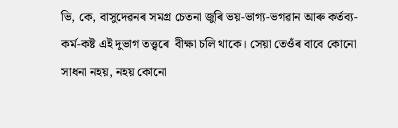ভি, কে, বাসুদেৱনৰ সমগ্ৰ চেতনা জুৰি ভয়-ভাগ্য-ভগৱান আৰু কৰ্তব্য-কৰ্ম-কষ্ট এই দুভাগ তত্ত্বৰে  বীক্ষা চলি থাকে। সেয়া তেওঁৰ বাবে কোনো সাধনা নহয়, নহয় কোনো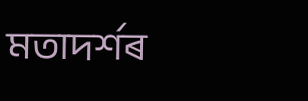মতাদৰ্শৰ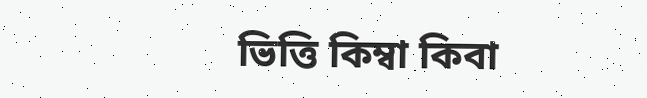ভিত্তি কিম্বা কিবা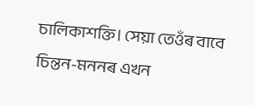চালিকাশক্তি। সেয়া তেওঁৰ বাবে চিন্তন-মননৰ এখন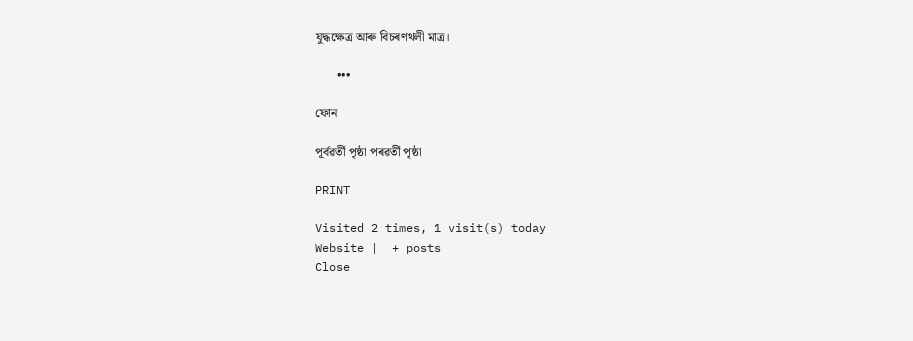যুদ্ধক্ষেত্ৰ আৰু বিচৰণথলী মাত্ৰ।

       •••

ফোন

পূৰ্বৱৰ্তী পৃষ্ঠা পৰৱৰ্তী পৃষ্ঠা

PRINT

Visited 2 times, 1 visit(s) today
Website |  + posts
Close